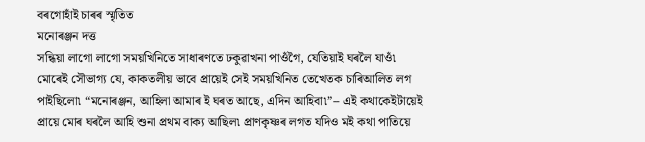বৰগোহাঁই চাৰৰ স্মৃতিত
মনোৰঞ্জন দত্ত
সন্ধিয়া লাগো লাগো সময়খিনিতে সাধাৰণতে ঢকুৱাখনা পাওঁগৈ, যেতিয়াই ঘৰলৈ যাওঁ৷ মোৰেই সৌভাগ্য যে, কাকতলীয় ভাবে প্ৰায়েই সেই সময়খিনিত তেখেতক চাৰিআলিত লগ পাইছিলো৷ “মনোৰঞ্জন, আহিলা আমাৰ ই ঘৰত আছে, এদিন আহিবা৷”-- এই কথাকেইটায়েই প্ৰায়ে মোৰ ঘৰলৈ আহি শুনা প্ৰথম বাক্য আছিল৷ প্ৰাণকৃষ্ণৰ লগত যদিও মই কথা পাতিয়ে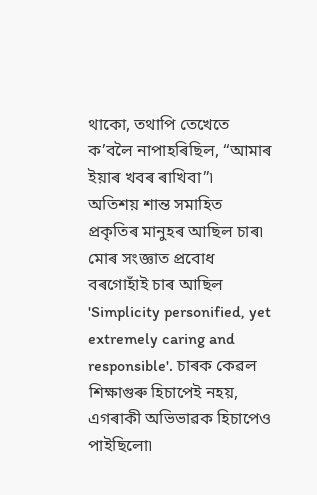থাকো, তথাপি তেখেতে ক’বলৈ নাপাহৰিছিল, “আমাৰ ইয়াৰ খবৰ ৰাখিবা”৷
অতিশয় শান্ত সমাহিত প্ৰকৃতিৰ মানুহৰ আছিল চাৰ৷ মোৰ সংজ্ঞাত প্ৰবোধ বৰগোহাঁই চাৰ আছিল 'Simplicity personified, yet extremely caring and responsible'. চাৰক কেৱল শিক্ষাগুৰু হিচাপেই নহয়, এগৰাকী অভিভাৱক হিচাপেও পাইছিলো৷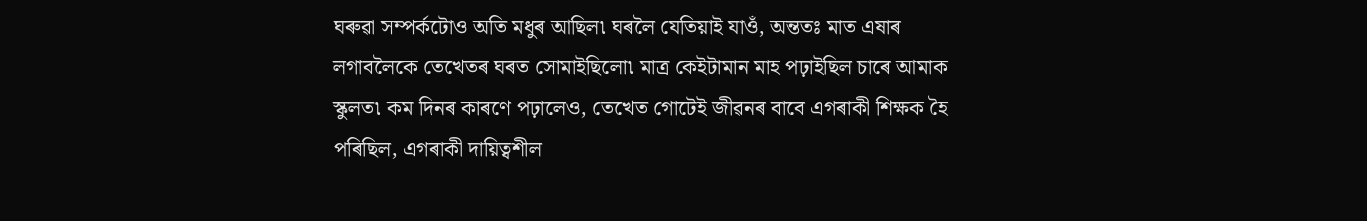ঘৰুৱা সম্পৰ্কটোও অতি মধুৰ আছিল৷ ঘৰলৈ যেতিয়াই যাওঁ, অন্ততঃ মাত এষাৰ লগাবলৈকে তেখেতৰ ঘৰত সোমাইছিলো৷ মাত্ৰ কেইটামান মাহ পঢ়াইছিল চাৰে আমাক স্কুলত৷ কম দিনৰ কাৰণে পঢ়ালেও, তেখেত গোটেই জীৱনৰ বাবে এগৰাকী শিক্ষক হৈ পৰিছিল, এগৰাকী দায়িত্বশীল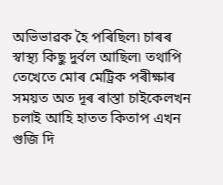অভিভাৱক হৈ পৰিছিল৷ চাৰৰ স্বাস্থ্য কিছু দুৰ্বল আছিল৷ তথাপি তেখেতে মোৰ মেট্ৰিক পৰীক্ষাৰ সময়ত অত দূৰ ৰাস্তা চাইকেলখন চলাই আহি হাতত কিতাপ এখন গুজি দি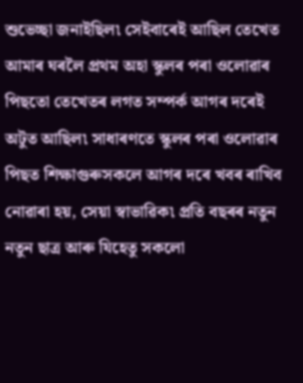শুভেচ্ছা জনাইছিল৷ সেইবাৰেই আছিল তেখেত আমাৰ ঘৰলৈ প্ৰথম অহা স্কুলৰ পৰা ওলোৱাৰ পিছতো তেখেতৰ লগত সম্পৰ্ক আগৰ দৰেই অটুত আছিল৷ সাধাৰণতে স্কুলৰ পৰা ওলোৱাৰ পিছত শিক্ষাগুৰুসকলে আগৰ দৰে খবৰ ৰাখিব নোৱাৰা হয়, সেয়া স্বাভাৱিক৷ প্ৰতি বছৰৰ নতুন নতুন ছাত্ৰ আৰু যিহেতু সকলো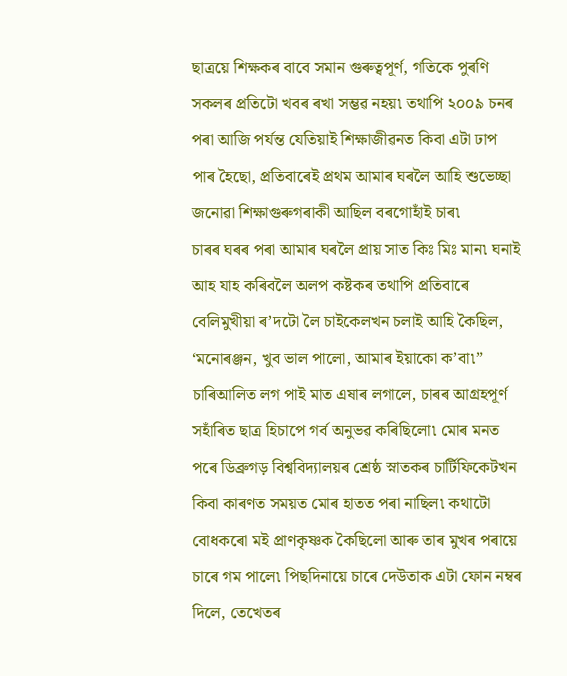ছাত্ৰয়ে শিক্ষকৰ বাবে সমান গুৰুত্বপূৰ্ণ, গতিকে পুৰণি সকলৰ প্ৰতিটো খবৰ ৰখা সম্ভৱ নহয়৷ তথাপি ২০০৯ চনৰ পৰা আজি পৰ্যন্ত যেতিয়াই শিক্ষাজীৱনত কিবা এটা ঢাপ পাৰ হৈছো, প্ৰতিবাৰেই প্ৰথম আমাৰ ঘৰলৈ আহি শুভেচ্ছা জনোৱা শিক্ষাগুৰুগৰাকী আছিল বৰগোহাঁই চাৰ৷
চাৰৰ ঘৰৰ পৰা আমাৰ ঘৰলৈ প্ৰায় সাত কিঃ মিঃ মান৷ ঘনাই আহ যাহ কৰিবলৈ অলপ কষ্টকৰ তথাপি প্ৰতিবাৰে বেলিমুখীয়া ৰ’দটো লৈ চাইকেলখন চলাই আহি কৈছিল, ‘মনোৰঞ্জন, খুব ভাল পালো, আমাৰ ইয়াকো ক’বা৷” চাৰিআলিত লগ পাই মাত এষাৰ লগালে, চাৰৰ আগ্ৰহপূৰ্ণ সহাঁৰিত ছাত্ৰ হিচাপে গৰ্ব অনুভৱ কৰিছিলো৷ মোৰ মনত পৰে ডিব্ৰুগড় বিশ্ববিদ্যালয়ৰ শ্ৰেষ্ঠ স্নাতকৰ চাৰ্টিফিকেটখন কিবা কাৰণত সময়ত মোৰ হাতত পৰা নাছিল৷ কথাটো বোধকৰো মই প্ৰাণকৃষ্ণক কৈছিলো আৰু তাৰ মুখৰ পৰায়ে চাৰে গম পালে৷ পিছদিনায়ে চাৰে দেউতাক এটা ফোন নম্বৰ দিলে, তেখেতৰ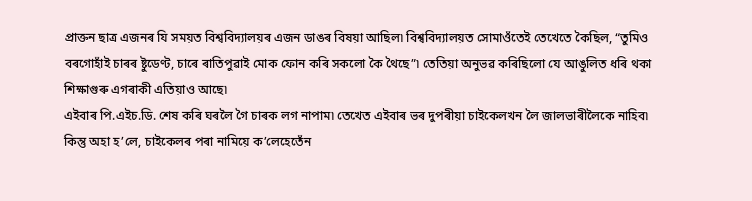প্ৰাক্তন ছাত্ৰ এজনৰ যি সময়ত বিশ্ববিদ্যালয়ৰ এজন ডাঙৰ বিষয়া আছিল৷ বিশ্ববিদ্যালয়ত সোমাওঁতেই তেখেতে কৈছিল, “তুমিও বৰগোহাঁই চাৰৰ ষ্টুডেণ্ট, চাৰে ৰাতিপুৱাই মোক ফোন কৰি সকলো কৈ থৈছে”৷ তেতিয়া অনুভৱ কৰিছিলো যে আঙুলিত ধৰি থকা শিক্ষাগুৰু এগৰাকী এতিয়াও আছে৷
এইবাৰ পি.এইচ.ডি. শেষ কৰি ঘৰলৈ গৈ চাৰক লগ নাপাম৷ তেখেত এইবাৰ ভৰ দুপৰীয়া চাইকেলখন লৈ জালভাৰীলৈকে নাহিব৷ কিন্তু অহা হ’লে, চাইকেলৰ পৰা নামিয়ে ক’লেহেতেঁন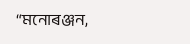“মনোৰঞ্জন,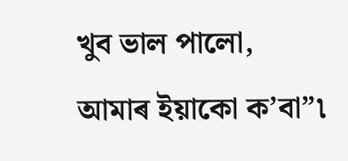খুব ভাল পালো, আমাৰ ইয়াকো ক’বা”৷